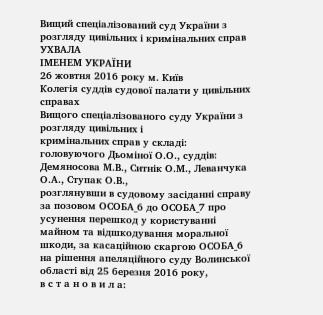Вищий спеціалізований суд України з розгляду цивільних і кримінальних справ
УХВАЛА
ІМЕНЕМ УКРАЇНИ
26 жовтня 2016 року м. Київ
Колегія суддів судової палати у цивільних справах
Вищого спеціалізованого суду України з розгляду цивільних і
кримінальних справ у складі:
головуючого Дьоміної О.О., суддів: Демяносова М.В., Ситнік О.М., Леванчука О.А., Ступак О.В.,
розглянувши в судовому засіданні справу за позовом ОСОБА_6 до ОСОБА_7 про усунення перешкод у користуванні майном та відшкодування моральної шкоди, за касаційною скаргою ОСОБА_6 на рішення апеляційного суду Волинської області від 25 березня 2016 року,
в с т а н о в и л а: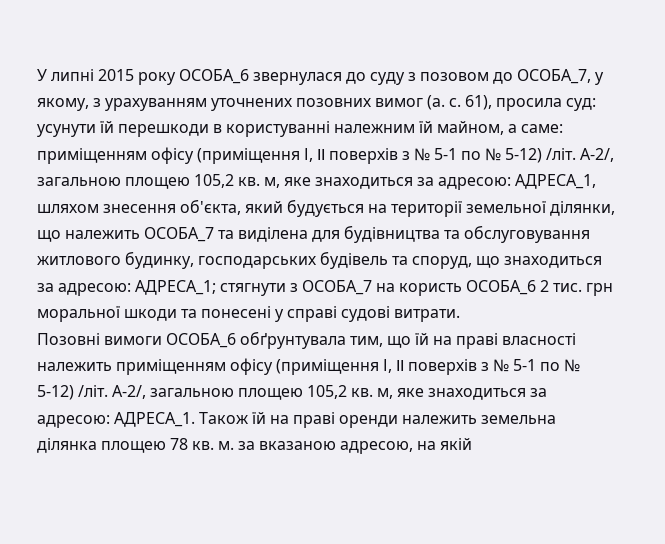У липні 2015 року ОСОБА_6 звернулася до суду з позовом до ОСОБА_7, у якому, з урахуванням уточнених позовних вимог (а. с. 61), просила суд: усунути їй перешкоди в користуванні належним їй майном, а саме: приміщенням офісу (приміщення І, II поверхів з № 5-1 по № 5-12) /літ. А-2/, загальною площею 105,2 кв. м, яке знаходиться за адресою: АДРЕСА_1, шляхом знесення об'єкта, який будується на території земельної ділянки, що належить ОСОБА_7 та виділена для будівництва та обслуговування житлового будинку, господарських будівель та споруд, що знаходиться за адресою: АДРЕСА_1; стягнути з ОСОБА_7 на користь ОСОБА_6 2 тис. грн моральної шкоди та понесені у справі судові витрати.
Позовні вимоги ОСОБА_6 обґрунтувала тим, що їй на праві власності належить приміщенням офісу (приміщення І, II поверхів з № 5-1 по № 5-12) /літ. А-2/, загальною площею 105,2 кв. м, яке знаходиться за адресою: АДРЕСА_1. Також їй на праві оренди належить земельна ділянка площею 78 кв. м. за вказаною адресою, на якій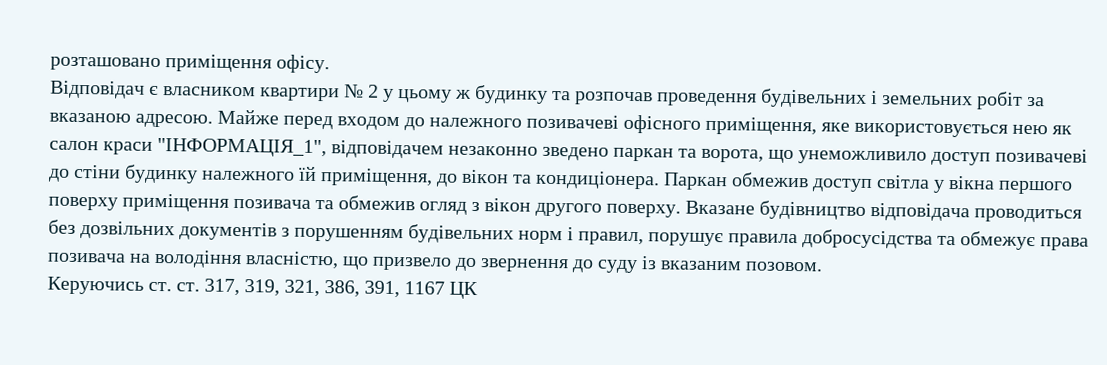розташовано приміщення офісу.
Відповідач є власником квартири № 2 у цьому ж будинку та розпочав проведення будівельних і земельних робіт за вказаною адресою. Майже перед входом до належного позивачеві офісного приміщення, яке використовується нею як салон краси "ІНФОРМАЦІЯ_1", відповідачем незаконно зведено паркан та ворота, що унеможливило доступ позивачеві до стіни будинку належного їй приміщення, до вікон та кондиціонера. Паркан обмежив доступ світла у вікна першого поверху приміщення позивача та обмежив огляд з вікон другого поверху. Вказане будівництво відповідача проводиться без дозвільних документів з порушенням будівельних норм і правил, порушує правила добросусідства та обмежує права позивача на володіння власністю, що призвело до звернення до суду із вказаним позовом.
Керуючись ст. ст. 317, 319, 321, 386, 391, 1167 ЦК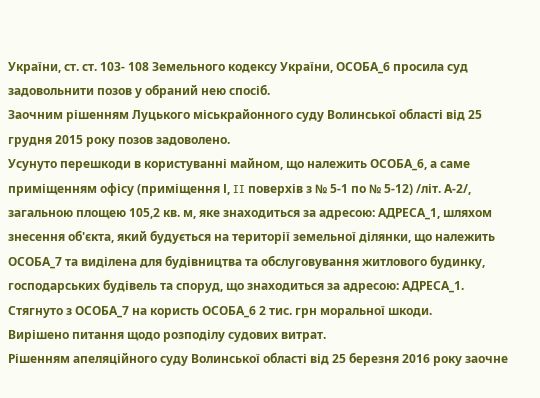України, ст. ст. 103- 108 Земельного кодексу України, ОСОБА_6 просила суд задовольнити позов у обраний нею спосіб.
Заочним рішенням Луцького міськрайонного суду Волинської області від 25 грудня 2015 року позов задоволено.
Усунуто перешкоди в користуванні майном, що належить ОСОБА_6, а саме приміщенням офісу (приміщення І, II поверхів з № 5-1 по № 5-12) /літ. А-2/, загальною площею 105,2 кв. м, яке знаходиться за адресою: АДРЕСА_1, шляхом знесення об'єкта, який будується на території земельної ділянки, що належить ОСОБА_7 та виділена для будівництва та обслуговування житлового будинку, господарських будівель та споруд, що знаходиться за адресою: АДРЕСА_1.
Стягнуто з ОСОБА_7 на користь ОСОБА_6 2 тис. грн моральної шкоди.
Вирішено питання щодо розподілу судових витрат.
Рішенням апеляційного суду Волинської області від 25 березня 2016 року заочне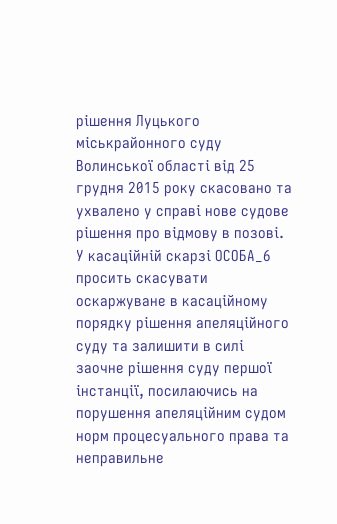рішення Луцького міськрайонного суду Волинської області від 25 грудня 2015 року скасовано та ухвалено у справі нове судове рішення про відмову в позові.
У касаційній скарзі ОСОБА_6 просить скасувати оскаржуване в касаційному порядку рішення апеляційного суду та залишити в силі заочне рішення суду першої інстанції, посилаючись на порушення апеляційним судом норм процесуального права та неправильне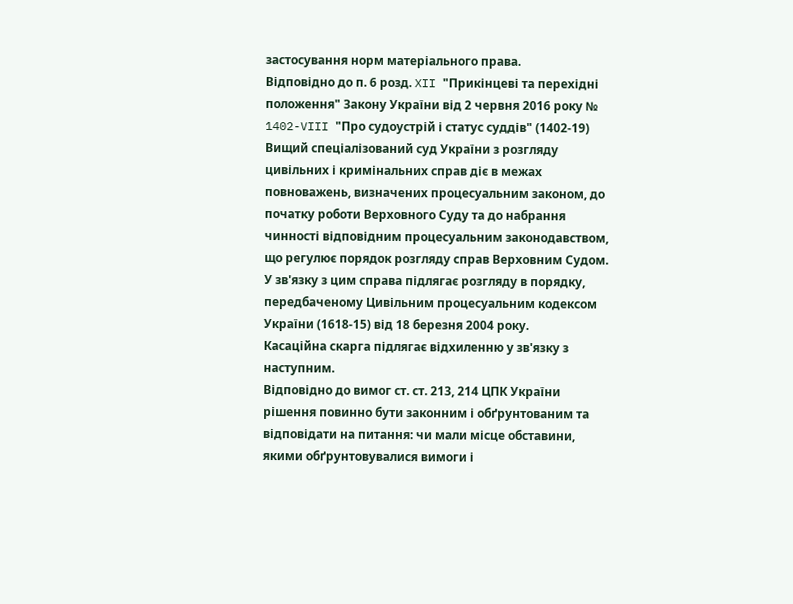застосування норм матеріального права.
Відповідно до п. 6 розд. XII "Прикінцеві та перехідні положення" Закону України від 2 червня 2016 року № 1402-VIII "Про судоустрій і статус суддів" (1402-19) Вищий спеціалізований суд України з розгляду цивільних і кримінальних справ діє в межах повноважень, визначених процесуальним законом, до початку роботи Верховного Суду та до набрання чинності відповідним процесуальним законодавством, що регулює порядок розгляду справ Верховним Судом.
У зв'язку з цим справа підлягає розгляду в порядку, передбаченому Цивільним процесуальним кодексом України (1618-15) від 18 березня 2004 року.
Касаційна скарга підлягає відхиленню у зв'язку з наступним.
Відповідно до вимог ст. ст. 213, 214 ЦПК України рішення повинно бути законним і обґрунтованим та відповідати на питання: чи мали місце обставини, якими обґрунтовувалися вимоги і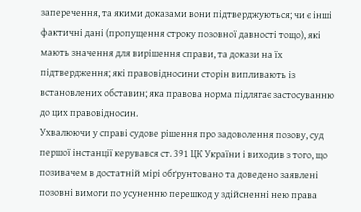заперечення, та якими доказами вони підтверджуються; чи є інші фактичні дані (пропущення строку позовної давності тощо), які мають значення для вирішення справи, та докази на їх підтвердження; які правовідносини сторін випливають із встановлених обставин; яка правова норма підлягає застосуванню до цих правовідносин.
Ухвалюючи у справі судове рішення про задоволення позову, суд першої інстанції керувався ст. 391 ЦК України і виходив з того, що позивачем в достатній мірі обґрунтовано та доведено заявлені позовні вимоги по усуненню перешкод у здійсненні нею права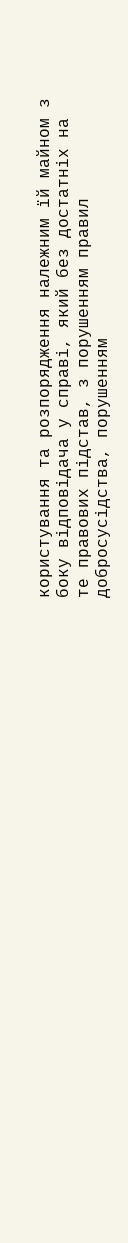користування та розпорядження належним їй майном з боку відповідача у справі, який без достатніх на те правових підстав, з порушенням правил добросусідства, порушенням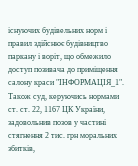існуючих будівельних норм і правил здійснює будівництво паркану і воріт, що обмежило доступ позивача до приміщення салону краси "ІНФОРМАЦІЯ_1".
Також суд, керуючись нормами ст. ст. 22, 1167 ЦК України, задовольнив позов у частині стягнення 2 тис. грн моральних збитків,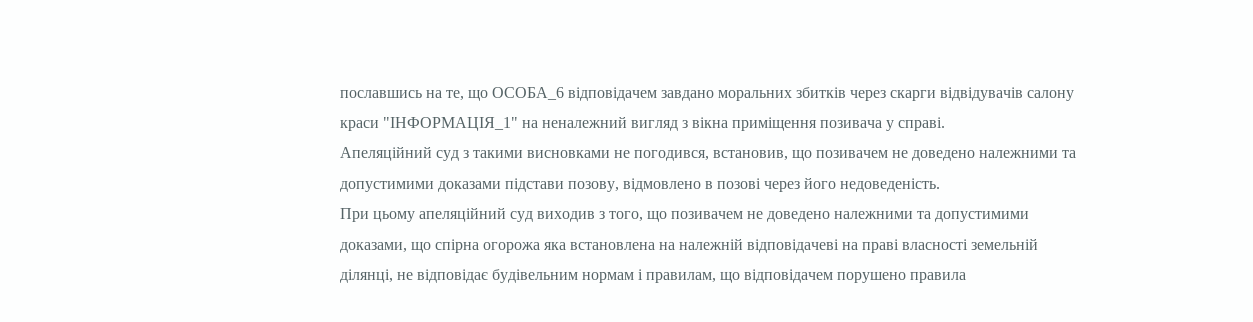пославшись на те, що ОСОБА_6 відповідачем завдано моральних збитків через скарги відвідувачів салону краси "ІНФОРМАЦІЯ_1" на неналежний вигляд з вікна приміщення позивача у справі.
Апеляційний суд з такими висновками не погодився, встановив, що позивачем не доведено належними та допустимими доказами підстави позову, відмовлено в позові через його недоведеність.
При цьому апеляційний суд виходив з того, що позивачем не доведено належними та допустимими доказами, що спірна огорожа яка встановлена на належній відповідачеві на праві власності земельній ділянці, не відповідає будівельним нормам і правилам, що відповідачем порушено правила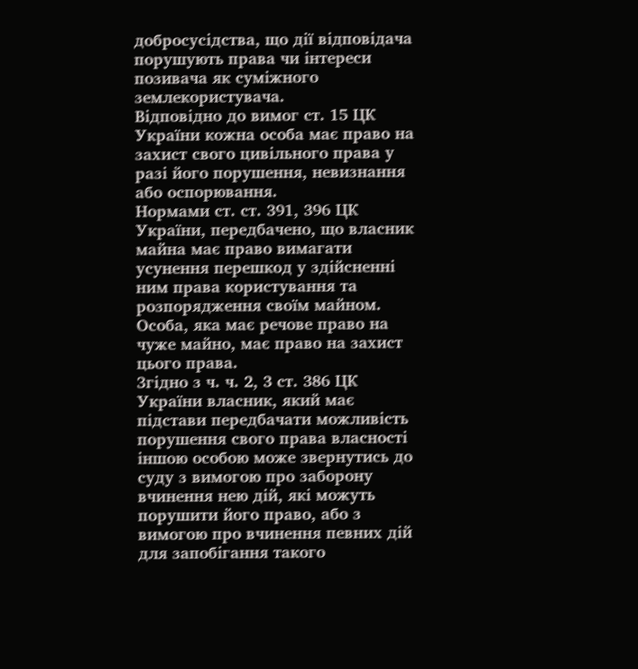добросусідства, що дії відповідача порушують права чи інтереси позивача як суміжного землекористувача.
Відповідно до вимог ст. 15 ЦК України кожна особа має право на захист свого цивільного права у разі його порушення, невизнання або оспорювання.
Нормами ст. ст. 391, 396 ЦК України, передбачено, що власник майна має право вимагати усунення перешкод у здійсненні ним права користування та розпорядження своїм майном. Особа, яка має речове право на чуже майно, має право на захист цього права.
Згідно з ч. ч. 2, 3 ст. 386 ЦК України власник, який має підстави передбачати можливість порушення свого права власності іншою особою може звернутись до суду з вимогою про заборону вчинення нею дій, які можуть порушити його право, або з вимогою про вчинення певних дій для запобігання такого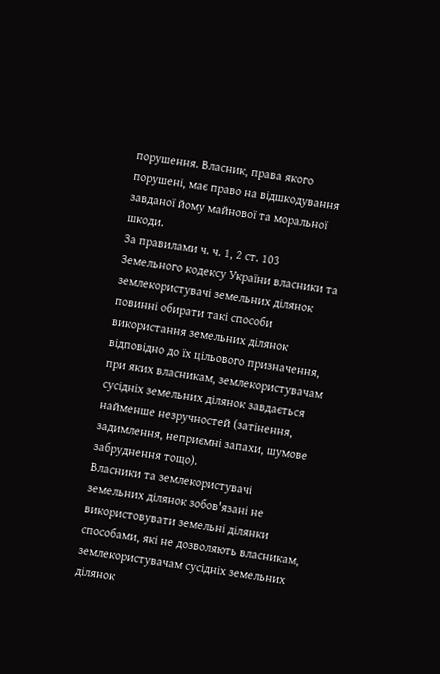порушення. Власник, права якого порушені, має право на відшкодування завданої йому майнової та моральної шкоди.
За правилами ч. ч. 1, 2 ст. 103 Земельного кодексу України власники та землекористувачі земельних ділянок повинні обирати такі способи використання земельних ділянок відповідно до їх цільового призначення, при яких власникам, землекористувачам сусідніх земельних ділянок завдається найменше незручностей (затінення, задимлення, неприємні запахи, шумове забруднення тощо).
Власники та землекористувачі земельних ділянок зобов'язані не використовувати земельні ділянки способами, які не дозволяють власникам, землекористувачам сусідніх земельних ділянок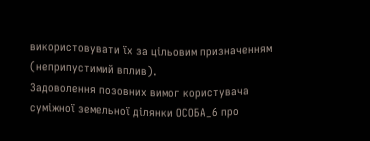використовувати їх за цільовим призначенням (неприпустимий вплив).
Задоволення позовних вимог користувача суміжної земельної ділянки ОСОБА_6 про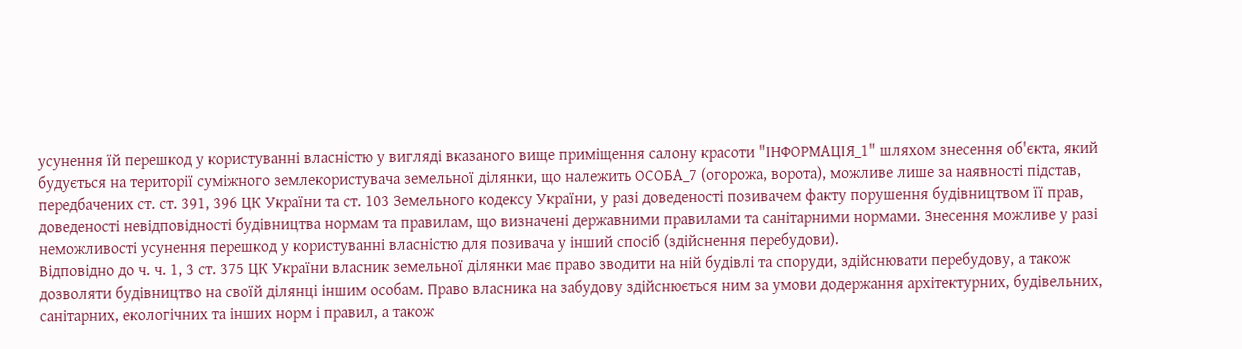усунення їй перешкод у користуванні власністю у вигляді вказаного вище приміщення салону красоти "ІНФОРМАЦІЯ_1" шляхом знесення об'єкта, який будується на території суміжного землекористувача земельної ділянки, що належить ОСОБА_7 (огорожа, ворота), можливе лише за наявності підстав, передбачених ст. ст. 391, 396 ЦК України та ст. 103 Земельного кодексу України, у разі доведеності позивачем факту порушення будівництвом її прав, доведеності невідповідності будівництва нормам та правилам, що визначені державними правилами та санітарними нормами. Знесення можливе у разі неможливості усунення перешкод у користуванні власністю для позивача у інший спосіб (здійснення перебудови).
Відповідно до ч. ч. 1, 3 ст. 375 ЦК України власник земельної ділянки має право зводити на ній будівлі та споруди, здійснювати перебудову, а також дозволяти будівництво на своїй ділянці іншим особам. Право власника на забудову здійснюється ним за умови додержання архітектурних, будівельних, санітарних, екологічних та інших норм і правил, а також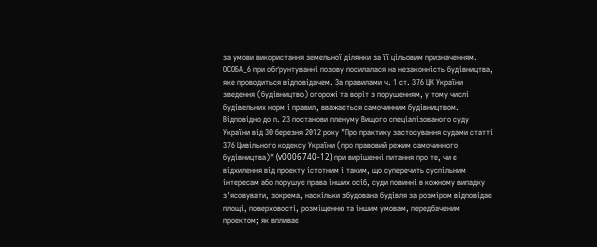за умови використання земельної ділянки за її цільовим призначенням.
ОСОБА_6 при обґрунтуванні позову посилалася на незаконність будівництва, яке проводиться відповідачем. За правилами ч. 1 ст. 376 ЦК України зведення (будівництво) огорожі та воріт з порушенням, у тому числі будівельних норм і правил, вважається самочинним будівництвом.
Відповідно до п. 23 постанови пленуму Вищого спеціалізованого суду України від 30 березня 2012 року "Про практику застосування судами статті 376 Цивільного кодексу України (про правовий режим самочинного будівництва)" (v0006740-12) при вирішенні питання про те, чи є відхилення від проекту істотним і таким, що суперечить суспільним інтересам або порушує права інших осіб, суди повинні в кожному випадку з'ясовувати, зокрема, наскільки збудована будівля за розміром відповідає площі, поверховості, розміщенню та іншим умовам, передбаченим проектом; як впливає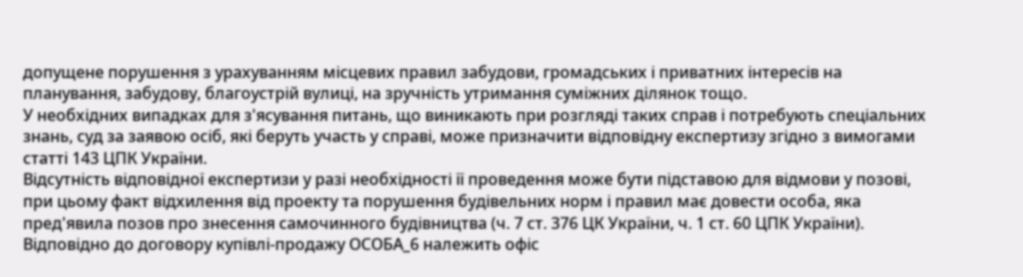допущене порушення з урахуванням місцевих правил забудови, громадських і приватних інтересів на планування, забудову, благоустрій вулиці, на зручність утримання суміжних ділянок тощо.
У необхідних випадках для з'ясування питань, що виникають при розгляді таких справ і потребують спеціальних знань, суд за заявою осіб, які беруть участь у справі, може призначити відповідну експертизу згідно з вимогами статті 143 ЦПК України.
Відсутність відповідної експертизи у разі необхідності її проведення може бути підставою для відмови у позові, при цьому факт відхилення від проекту та порушення будівельних норм і правил має довести особа, яка пред'явила позов про знесення самочинного будівництва (ч. 7 ст. 376 ЦК України, ч. 1 ст. 60 ЦПК України).
Відповідно до договору купівлі-продажу ОСОБА_6 належить офіс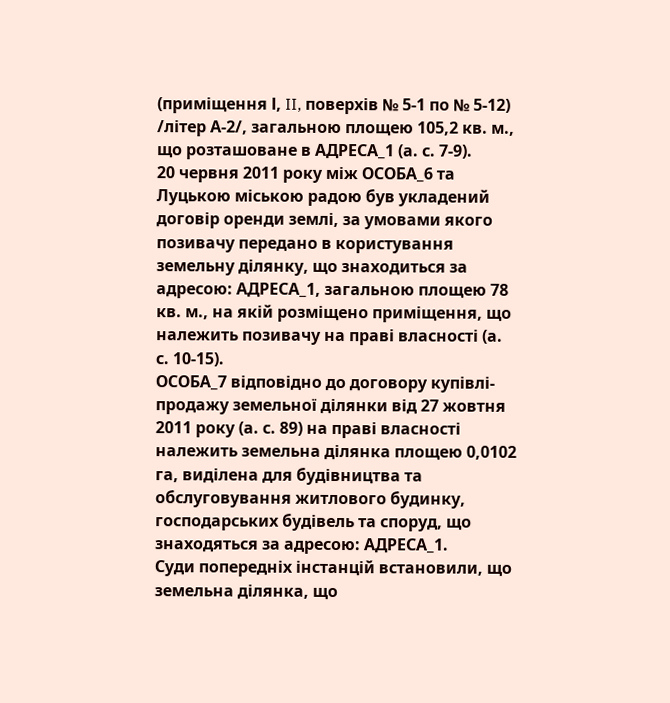(приміщення І, II, поверхів № 5-1 по № 5-12) /літер А-2/, загальною площею 105,2 кв. м., що розташоване в АДРЕСА_1 (а. с. 7-9).
20 червня 2011 року між ОСОБА_6 та Луцькою міською радою був укладений договір оренди землі, за умовами якого позивачу передано в користування земельну ділянку, що знаходиться за адресою: АДРЕСА_1, загальною площею 78 кв. м., на якій розміщено приміщення, що належить позивачу на праві власності (а. с. 10-15).
ОСОБА_7 відповідно до договору купівлі-продажу земельної ділянки від 27 жовтня 2011 року (а. с. 89) на праві власності належить земельна ділянка площею 0,0102 га, виділена для будівництва та обслуговування житлового будинку, господарських будівель та споруд, що знаходяться за адресою: АДРЕСА_1.
Суди попередніх інстанцій встановили, що земельна ділянка, що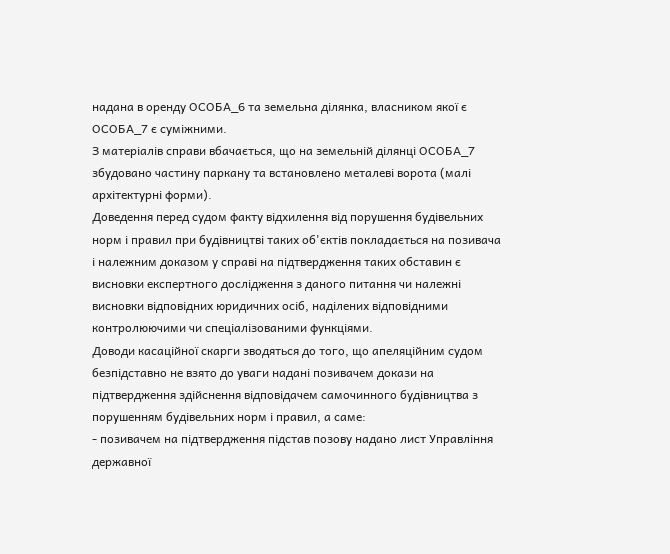надана в оренду ОСОБА_6 та земельна ділянка, власником якої є ОСОБА_7 є суміжними.
З матеріалів справи вбачається, що на земельній ділянці ОСОБА_7 збудовано частину паркану та встановлено металеві ворота (малі архітектурні форми).
Доведення перед судом факту відхилення від порушення будівельних норм і правил при будівництві таких об'єктів покладається на позивача і належним доказом у справі на підтвердження таких обставин є висновки експертного дослідження з даного питання чи належні висновки відповідних юридичних осіб, наділених відповідними контролюючими чи спеціалізованими функціями.
Доводи касаційної скарги зводяться до того, що апеляційним судом безпідставно не взято до уваги надані позивачем докази на підтвердження здійснення відповідачем самочинного будівництва з порушенням будівельних норм і правил, а саме:
- позивачем на підтвердження підстав позову надано лист Управління державної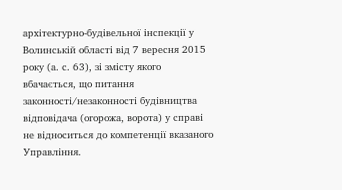архітектурно-будівельної інспекції у Волинській області від 7 вересня 2015 року (а. с. 63), зі змісту якого вбачається, що питання законності/незаконності будівництва відповідача (огорожа, ворота) у справі не відноситься до компетенції вказаного Управління.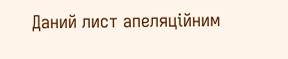Даний лист апеляційним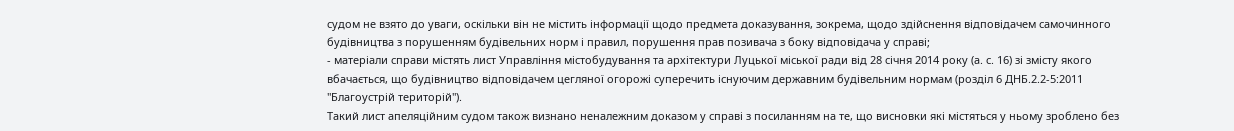судом не взято до уваги, оскільки він не містить інформації щодо предмета доказування, зокрема, щодо здійснення відповідачем самочинного будівництва з порушенням будівельних норм і правил, порушення прав позивача з боку відповідача у справі;
- матеріали справи містять лист Управління містобудування та архітектури Луцької міської ради від 28 січня 2014 року (а. с. 16) зі змісту якого вбачається, що будівництво відповідачем цегляної огорожі суперечить існуючим державним будівельним нормам (розділ 6 ДНБ.2.2-5:2011 "Благоустрій територій").
Такий лист апеляційним судом також визнано неналежним доказом у справі з посиланням на те, що висновки які містяться у ньому зроблено без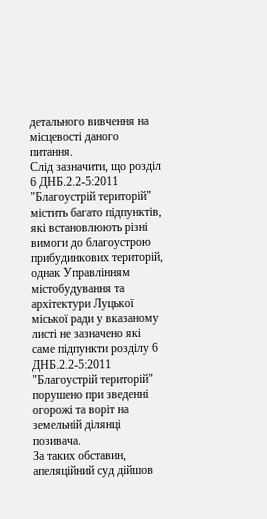детального вивчення на місцевості даного питання.
Слід зазначити, що розділ 6 ДНБ.2.2-5:2011 "Благоустрій територій" містить багато підпунктів, які встановлюють різні вимоги до благоустрою прибудинкових територій, однак Управлінням містобудування та архітектури Луцької міської ради у вказаному листі не зазначено які саме підпункти розділу 6 ДНБ.2.2-5:2011 "Благоустрій територій" порушено при зведенні огорожі та воріт на земельній ділянці позивача.
За таких обставин, апеляційний суд дійшов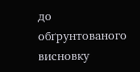до обґрунтованого висновку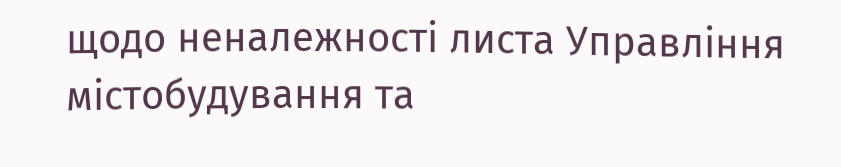щодо неналежності листа Управління містобудування та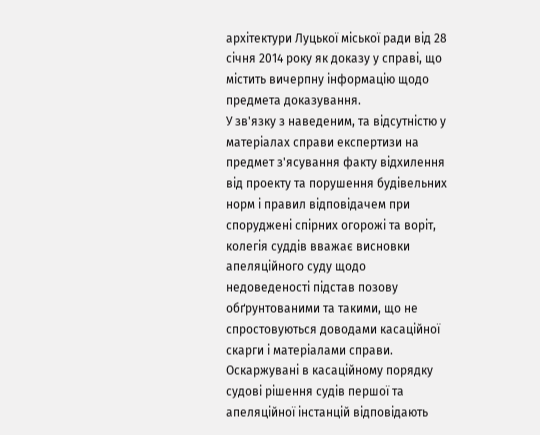архітектури Луцької міської ради від 28 січня 2014 року як доказу у справі, що містить вичерпну інформацію щодо предмета доказування.
У зв'язку з наведеним, та відсутністю у матеріалах справи експертизи на предмет з'ясування факту відхилення від проекту та порушення будівельних норм і правил відповідачем при споруджені спірних огорожі та воріт, колегія суддів вважає висновки апеляційного суду щодо недоведеності підстав позову обґрунтованими та такими, що не спростовуються доводами касаційної скарги і матеріалами справи.
Оскаржувані в касаційному порядку судові рішення судів першої та апеляційної інстанцій відповідають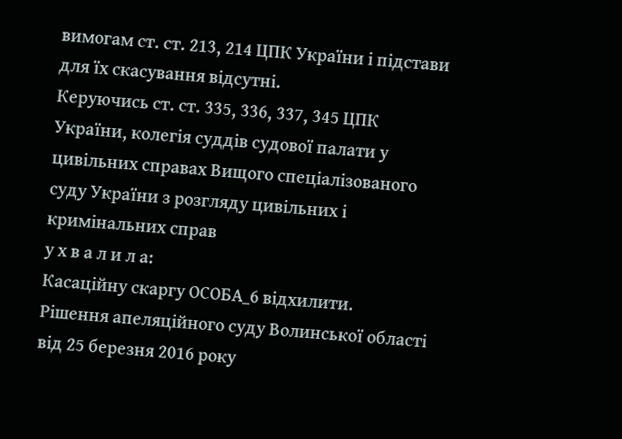вимогам ст. ст. 213, 214 ЦПК України і підстави для їх скасування відсутні.
Керуючись ст. ст. 335, 336, 337, 345 ЦПК України, колегія суддів судової палати у цивільних справах Вищого спеціалізованого суду України з розгляду цивільних і кримінальних справ
у х в а л и л а:
Касаційну скаргу ОСОБА_6 відхилити.
Рішення апеляційного суду Волинської області від 25 березня 2016 року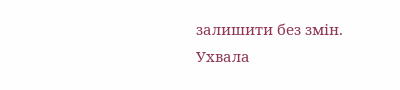залишити без змін.
Ухвала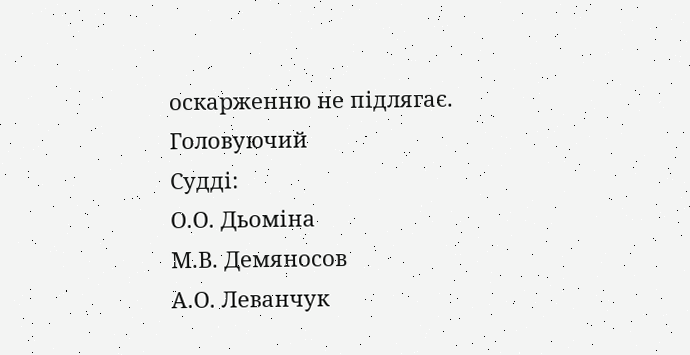оскарженню не підлягає.
Головуючий
Судді:
О.О. Дьоміна
М.В. Демяносов
А.О. Леванчук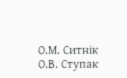О.М. Ситнік
О.В. Ступак